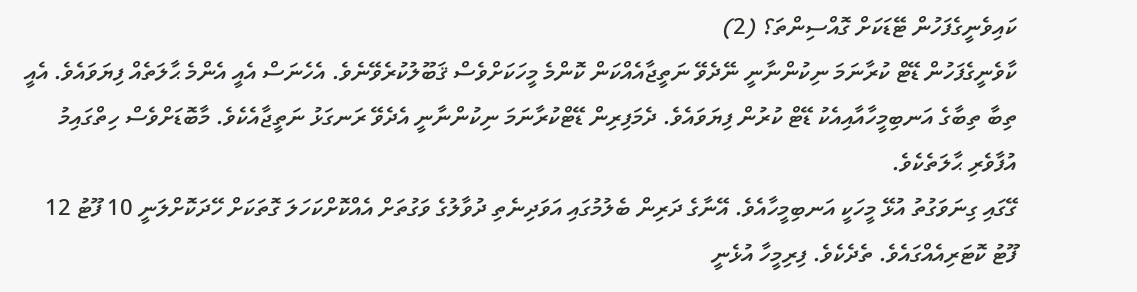ކައިވެނީގެފަހުން ޓޭޑަކަށް ގޮއްސިންތަ؟ (2)
ކާވެނީގެފަހުން ޑޭޓް ކުރާނަމަ ނިކުންނާނީ ނޭދެވޭ ނަތީޖާއެއްކަން ކޮންމެ މީހަކަށްވެސް ޤަބޫލުކުރެވޭނެވެ. އެހެނަސް އެއީ އެންމެ ޙާލަތެއް ފިޔަވައެވެ. އެއީ ތިބާ ތިބާގެ އަނބިމީހާއާއިއެކު ޑޭޓް ކުރުން ފިޔަވައެވެ. ދެމަފިރިން ޑޭޓްކުރާނަމަ ނިކުންނާނީ އެދެވޭ ރަނގަޅު ނަތީޖާއެކެވެ. މާބޮޑަށްވެސް ހިތްގައިމު އުފާވެރި ޙާލަތެކެވެ.
ގޭގައި ގިނަވަގުތު އުޅޭ މީހަކީ އަނބިމީހާއެވެ. އޭނާގެ ދަރިން ބެލުމުގައި އަވަދިނެތި ދުވާލުގެ ވަގުތަށް އެއްކޮށްކަހަލަ ގޮތަކަށް ހޭދަކޮށްލަނީ 10 ފޫޓު 12 ފޫޓު ކޮޓަރިއެއްގައެވެ. ތެދެކެވެ. ފިރިމީހާ އުޅެނީ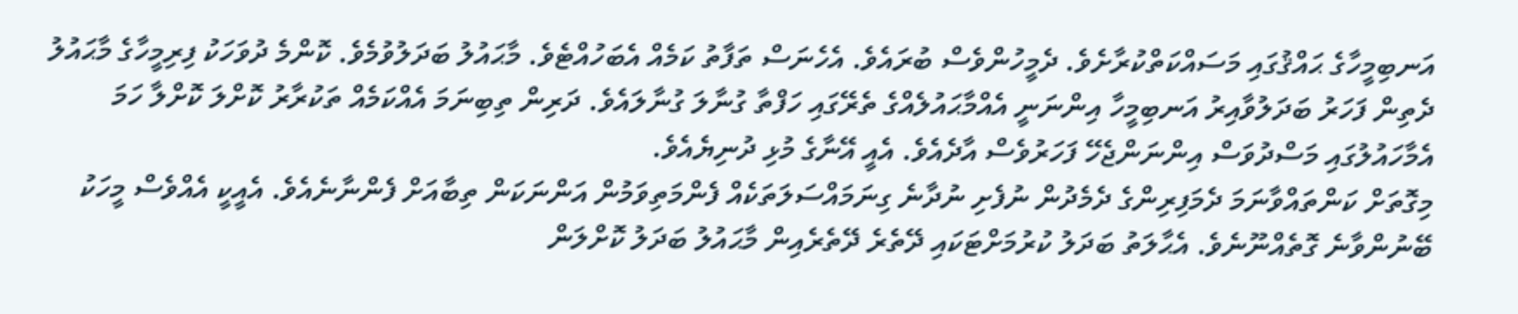އަނބިމީހާގެ ޙައްޤުގައި މަސައްކަތްކުރާށެވެ. ދެމީހުންވެސް ބުރައެވެ. އެހެނަސް ތަފާތު ކަމެއް އެބަހުއްޓެވެ. މާޙައުލު ބަދަލުވުމެވެ. ކޮންމެ ދުވަހަކު ފިރިމީހާގެ މާޙައުލު ދެތިން ފަހަރު ބަދަލުވާއިރު އަނބިމީހާ އިންނަނީ އެއްމާޙައުލެއްގެ ތެރޭގައި ހަފްތާ ގުނާލަ ގުނާލައެވެ. ދަރިން ތިބިނަމަ އެއްކަމެއް ތަކުރާރު ކޮށްލަ ކޮށްލާ ހަމަ އެމާހައުލުގައި މަސްދުވަސް އިންނަންޖެހޭ ފަހަރުވެސް އާދެއެވެ. އެއީ އޭނާގެ މުޅި ދުނިޔެއެވެ.
މިގޮތަށް ކަންތައްވާނަމަ ދެމަފިރިންގެ ދެމެދުން ނުފެށި ނުދާނެ ގިނަމައްސަލަތަކެއް ފެންމަތިވަމުން އަންނަކަން ތިބާއަށް ފެންނާނެއެވެ. އެއީކީ އެއްވެސް މީހަކު ބޭނުންވާނެ ގޮތެއްނޫނެވެ. އެޙާލަތު ބަދަލު ކުރުމަށްޓަކައި ދޭތެރެ ދޭތެރެއިން މާޙައުލު ބަދަލު ކޮށްލަން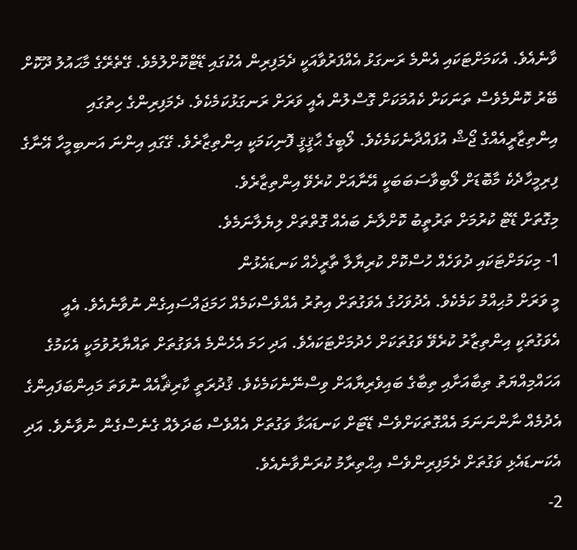ވާނެއެވެ. އެކަމަށްޓަކައި އެންމެ ރަނގަޅު އެއްފަރުވާއަކީ ދެމަފިރިން އެކުގައި ޑޭޓްކޮށްލުމެވެ. ގޭތެރޭގެ މާޙައުލު ދޫކޮށް ބޭރު ކޮންމެވެސް ތަނަކަށް ކެއުމަކަށް ގޮސްލުން އެއީ ވަރަށް ރަނގަޅުކަމެކެވެ. ދެމަފިރިންގެ ހިތުގައި އިންތިޒާރީއެއްގެ ޖޯޝް އުފައްދާނެކަމެކެވެ. ލޯބީގެ ޙާޤީޤީ ފޮނިކަމަކީ އިންތިޒާރެވެ. ގޭގައި އިންނަ އަނބިމީހާ އޭނާގެ ފިރިމީހާދެކެ މާބޮޑަށް ލޯބިވާސަބަބަކީ އޭނާއަށް ކުރެވޭ އިންތިޒާރެވެ.
މިގޮތަށް ޑޭޓް ކުރުމަށް ތަރުތީބު ކޮށްލާނެ ބައެއް ގޮތްތަށް ލިޔެލާނަމެވެ.
1- މިކަމަށްޓަކައި ދުވަހެއް ހުސްކޮށް ކުރިޔާލާ ތާރީޚެއް ކަނޑައެޅުން
މީ ވަރަށް މުޙިއްމު ކަމެކެވެ. އެދުވަހުގެ އެވަގުތަށް އިތުރު އެއްވެސްކަމެއް ހަމަޖައްސައިގެން ނުވާނެއެވެ. އެއީ އެވަގުތަކީ އިންތިޒާރު ކުރެވޭ ވަގުތަކަށް ހެދުމަށްޓަކައެވެ. އަދި ހަމަ އެހެންމެ އެވަގުތަށް ތައްޔާރުވުމަކީ އެކަމުގެ އަހައްމިއްޔަތު ތިބާއަށާއި ތިބާގެ ބައިވެރިޔާއަށް ވިސްނޭނެކަމެކެވެ. ޤުދުރަތީ ކާރިޘާއެއް ނުވަތަ މައިންބަފައިންގެ އެދުމެއް ނާންނަނަމަ އެއްގޮތަކަށްވެސް ޑޭޓަށް ކަނޑައަޅާ ވަގުތަށް އެއްވެސް ބަދަލެއް ގެނެސްގެން ނުވާނެވެ. އަދި އެކަނޑައެޅި ވަގުތަށް ދެމަފިރިންވެސް އިޙްތިރާމު ކުރަންވާނެއެވެ.
2-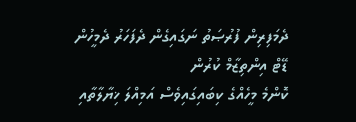ދެމަފިރިން ފުރުޞަތު ނަގައިގެން ދެފަހަރު ދެމީހުން ޑޭޓް އިންތިޒާމް ކުރުން
ކޮންމެ މީހެއްގެ ކިބައިގައިވެސް އަމިއްލަ ޚިޔާލާތާއި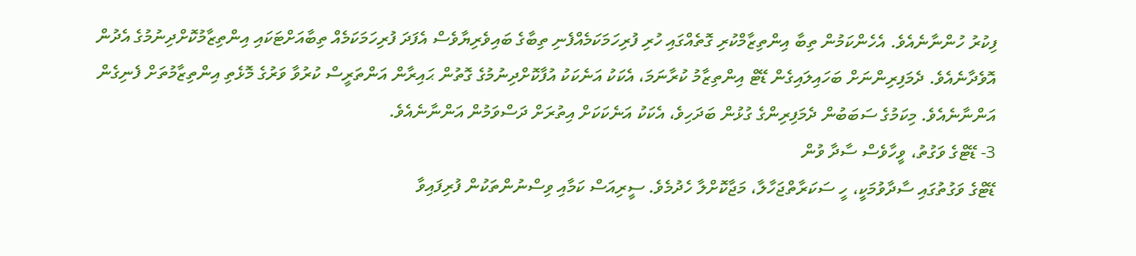ފިކުރު ހުންނާނެއެވެ. އެހެންކަމުން ތިބާ އިންތިޒާމްކުރި ގޮތެއްގައި ހުރި ފުރިހަމަކަމެއްފެނި ތިބާގެ ބައިވެރިޔާވެސް އެފަދަ ފުރިހަމަކަމެއް ތިބާއަށްޓަކައި އިންތިޒާމުކޮށްދިނުމުގެ އެދުން އޮވެދާނެއެވެ. ދެމަފިރިންނަށް ބަހައިލައިގެން ޑޭޓް އިންތިޒާމު ކުރާނަމަ، އެކަކު އަނެކަކު އުފާކޮށްދިނުމުގެ ގޮތުން ޙައިރާން އަންތަރީސް ކުރުވާ ވަރުގެ މޮޅެތި އިންތިޒާމުތަށް ފެނިގެން އަންނާނެއެވެ. މިކަމުގެ ސަބަބުން ދެމަފިރިންގެ ގުޅުން ބަދަހިވެ، އެކަކު އަނެކަކަށް އިތުރަށް ދަސްވަމުން އަންނާނެއެވެ.
3- ޑޭޓްގެ ވަގުތު، ވީހާވެސް ސާދާ ވުން
ޑޭޓްގެ ވަގުތުގައި ސާދާވުމަކީ، ހީ ސަކަރާތްޖަހާލާ، މަޖާކޮށްލާ ހެދުމެވެ. ސީރިއަސް ކަމާއި ވިސްނުންތަކުން ފުރިފައިވާ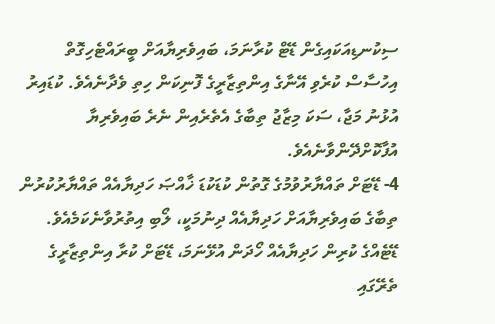ސިކުނޑިއަކައިގެން ޑޭޓް ކުރާނަމަ، ބައިވެރިޔާއަށް ބީރައްޓެހިގޮތް އިހުސާސް ކުރެވި އޭނާގެ އިންތިޒާރީގެ ފޮނިކަން ހިތި ވެދާނެއެވެ. ކުޑައިރު އުޅުނު މަޖާ، ސަކަ މިޒާޖު ތިބާގެ އެތެރެއިން ނެރެ ބައިވެރިޔާ އުފާކޮށްދޭންވާނެއެވެ.
4- ޑޭޓަށް ތައްޔާރުވުމުގެ ގޮތުން ކުޑަކުޑަ ޚާއްޞަ ހަދިޔާއެއް ތައްޔާރުކުރުން
ތިބާގެ ބައިވެރިޔާއަށް ހަދިޔާއެއް ދިނުމަކީ، ލޯބި އިތުރުވާނެކަމެއެވެ. ޑޭޓެއްގެ ކުރިން ހަދިޔާއެއް ހޯދަން އުޅޭނަމަ، ޑޭޓަށް ކުރާ އިންތިޒާރީގެ ތެރޭގައި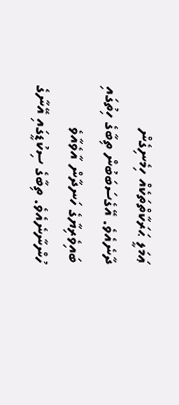ޢަމަލީ ޙަރަކާތްތަކެއް ހިމެނިގެން ދާނެއެވެ. އޭގެސަބަބުން ތިބާގެ ހިތުގައި ބައިވެރިޔާގެ ހަނދާން އާވެއާވެ ހުންނާނެއެވެ. ތިބާގެ ސިކުޑީގައި އޭނާގެ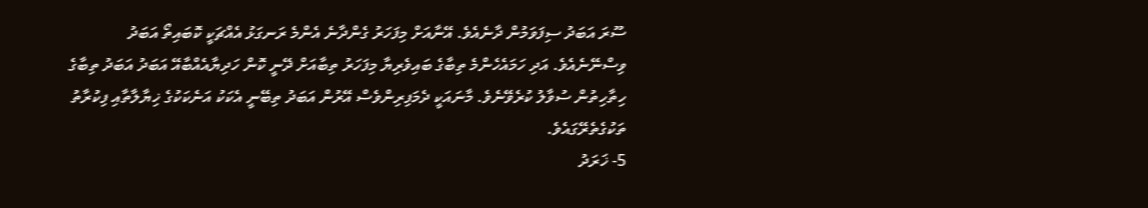ސޫރަ އަބަދު ސިފަވަމުން ދާނެއެވެ. އޭނާއަށް މިފަހަރު ގެންދާނެ އެންމެ ރަނގަޅު އެއްޗަކީ ކޮބައިތޯ އަބަދު ވިސްނޭނެއެވެ. އަދި ހަމައެހެންމެ ތިބާގެ ބައިވެރިޔާ މިފަހަރު ތިބާއަށް ދޭނީ ކޮން ހަދިޔާއެއްބާއޭ އަބަދު އަބަދު ތިބާގެ ހިތާހިތުން ސުވާލު ކުރެވޭނެވެ. މާނައަކީ ދެމަފިރިންވެސް އޭރުން އަބަދު ތިބޭނީ އެކަކު އަނެކަކުގެ ޚިޔާލާތާއި ފިކުރާތު ތަކުގެތެރޭގައެވެ.
5- ޚަރަދު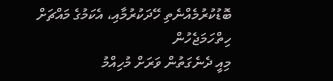ބޮޑުކުރުމެއްނެތި ހޭދަކުރުމާއި، އެކަމުގެ މައްޗަށް ހިތްހަމަޖެހުން
މިއީ ދެނެގަތުން ވަރަށް މުހިއްމު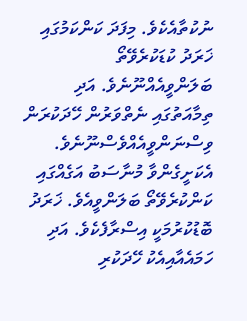ނުކުތާއެކެވެ. މިފަދަ ކަންކަމުގައި ޚަރަދު ކުޑަކުރެވޭތޯ ބަލަންވީއެއްނޫނެވެ. އަދި ތިމާއަތުގައި ނެތްވަރުން ހޭދަކުރަން ވިސްނަންވީއެއްވެސްނޫނެވެ. އެކަށީގެންވާ މުނާސަބު އަގެއްގައި ކަންކުރެވޭތޯ ބަލަންވީއެވެ. ޚަރަދު ބޮޑުކުރުމަކީ އިސްރާފެކެވެ. އަދި ހަމައެއާއިއެކު ހޭދަކުރި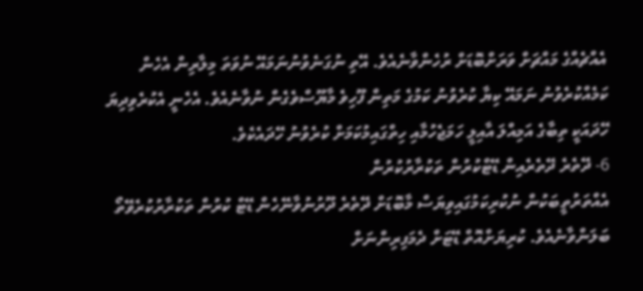އެއްޗެއްގެ މައްޗަށް ވަރަށްބޮޑަށް ރުހެންވާނެއެވެ. އޭތި ނުގަނެވުނުނަމައޭ ނުވަތަ މިލާރިން އެހެން ކަމެއްކުރެވުނު ނަމައޭ ކިޔާ ކުރެވުނު ކަމުގެ މަތިން ފޫހިވެ މާޔޫސްވެގެން ނުވާނެއެވެ. އެހެނީ އެކުރެވިދިޔަ ހޭދައަކީ ތިބާގެ އަމިއްލަ އާއިލީ ހަމަޖެހުމާއި ހިތްގައިމުކަމަށް ކުރެވުނު ހޭދައެކެވެ.
6- ދޭތެރެ ދޭތެރެއިން ޑޭޓްކުރުން ތަކުރާރުކުރުން
އެއްތަރުތީބަކުން ނުކުރިކަމުގައިވިޔަސް މާބޮޑަށް ދޭތެރެ ދޫރުނުވާނޭހެން ޑޭޓް ކުރުން ތަކުރާރުކުރެވޭތޯ ބަލަންވާނެއެވެ. ކުރިޔަށްއޮތް ޑޭޓަށް ދެމަފިރިންނަށް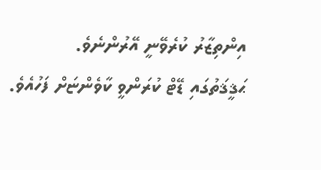އިންތިޒާރު ކުރެވޭނީ އޭރުންނެވެ.
ޙަޤީޤަތުގައި ޑޭޓް ކުރަންވީ ކާވެންޏަށް ފަހުއެވެ.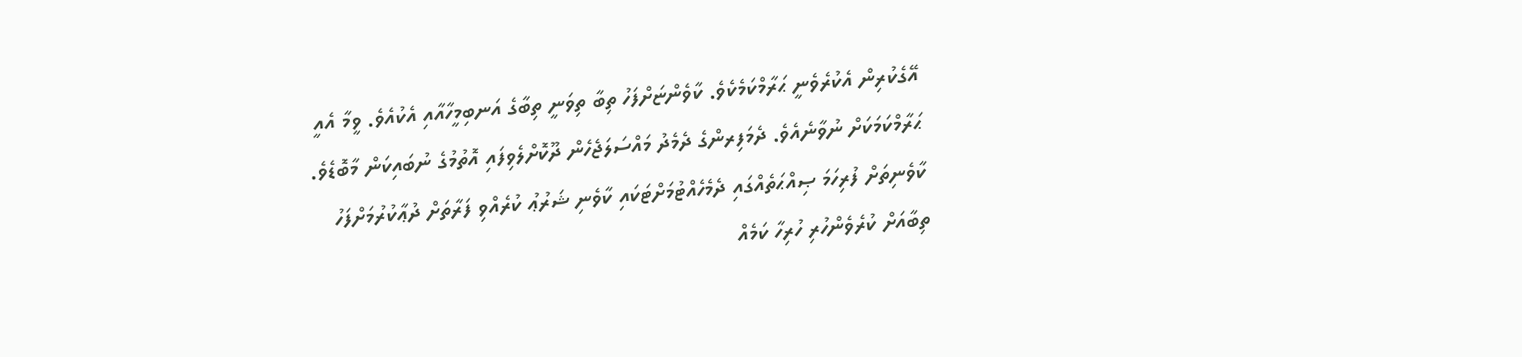އޭގެކުރިން އެކުރެވެނީ ޙަރާމްކަމެކެވެ. ކާވެންޏަށްފަހު ތިބާ ތިވަނީ ތިބާގެ އަނބިމީހާއާއި އެކުއެވެ. ވީމާ އެއީ ޙަރާމްކަމަކަށް ނުވާނެއެވެ. ދެމަފިރންގެ ދެމެދު މައްސަލަޖެހެން ދޫކޮށްލެވިފައި އޮތުމުގެ ނުބައިކަން މާބޮޑެވެ. ކާވެނިތަށް ފުރިހަމަ ޞިއްޙަތެއްގައި ދެމެހެއްޓުމަށްޓަކައި ކާވެނި ޝަރުޢު ކުރެއްވި ފަރާތަށް ދުޢާކުރުމަށްފަހު ތިބާއަށް ކުރެވެންހުރި ހުރިހާ ކަމެއް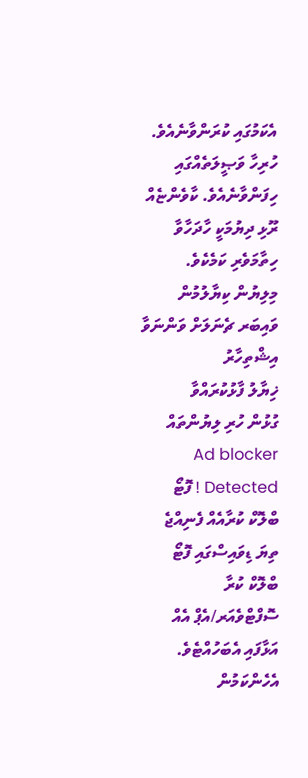އެކަމުގައި ކުރަންވާނެއެވެ. ހުރިހާ ވަޞީލަތެއްގައި ހިފަންވާނެއެވެ. ކާވެންޏެއް ރޫޅި ދިޔުމަކީ ހާދަހާވާ ހިތާމަވެރި ކަމެކެވެ.
މިލިޔުން ކިޔާލުމުން
ވައިބަރ ޗެނަލަށް ވަންނަވާ
އިޝްތިހާރު
ޚިޔާލު ފާޅުކުރައްވާ
ގުޅުން ހުރި ލިޔުންތައް
Ad blocker Detected ! ފޮޓޯ ބްލޮކް ކުރާއެއް ފެނިއްޖެ
ތިޔަ ޑިވައިސްގައި ފޮޓޯ ބްލޮކް ކުރާ ސޮފްޓްވެއަރ/އެޕް އެއް އަޅާފައި އެބަހުއްޓެވެ. އެހެންކަމުން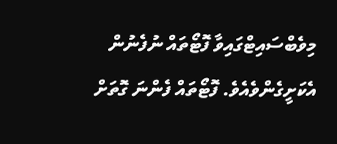މިވެބްސައިޓްގައިވާ ފޮޓޯތައް ނުފެނުން އެކަށީގެންވެއެވެ. ފޮޓޯތައް ފެންނަ ގޮތަށް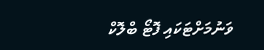ވަނުމަށްޓަކައި ފޮޓޯ ބްލޮކް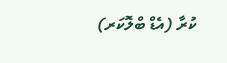ކުރާ (އެޑް ބްލޮކަރ)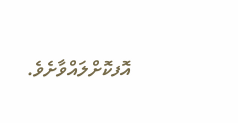އޮފކޮށްލައްވާށެވެ.